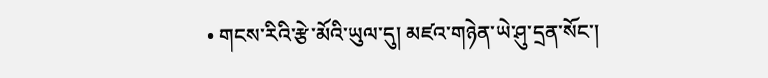• གངས་རིའི་རྩེ་མོའི་ཡུལ་དུ། མཛའ་གཉེན་ཡེ་ཤུ་དྲན་སོང་།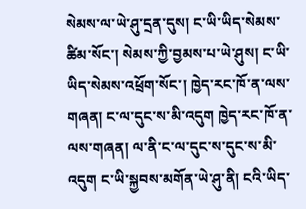སེམས་ལ་ཡེ་ཤུ་དྲན་དུས། ང་ཡི་ཡིད་སེམས་ཚིམ་སོང་། སེམས་ཀྱི་བྱམས་པ་ཡེ་ཤུས། ང་ཡི་ཡིད་སེམས་འཕྲོག་སོང་། ཁྱེད་རང་ཁོ་ན་ལས་གཞན། ང་ལ་དུང་ས་མི་འདུག ཁྱེད་རང་ཁོ་ན་ལས་གཞན། ལ་ནི་ང་ལ་དུང་ས་དུང་ས་མི་འདུག ང་ཡི་སྐྱབས་མགོན་ཡེ་ཤུ་ནི། ངའི་ཡིད་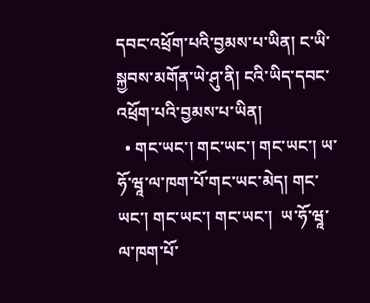དབང་འཕྲོག་པའི་བྱམས་པ་ཡིན། ང་ཡི་སྐྱབས་མགོན་ཡེ་ཤུ་ནི། ངའི་ཡིད་དབང་འཕྲོག་པའི་བྱམས་པ་ཡིན།
  • གང་ཡང་། གང་ཡང་། གང་ཡང་། ཡ་ཧོ་ཝཱ་ལ་ཁག་པོ་གང་ཡང་མེད། གང་ཡང་། གང་ཡང་། གང་ཡང་།  ཡ་ཧོ་ཝཱ་ལ་ཁག་པོ་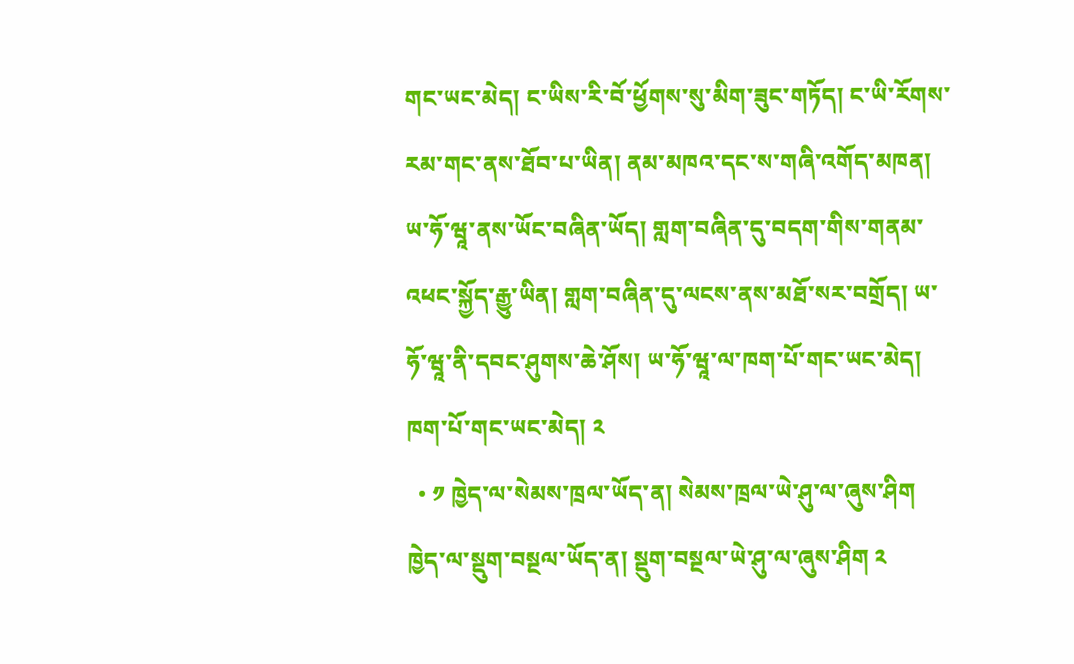གང་ཡང་མེད། ང་ཡིས་རི་བོ་ཕྱོགས་སུ་མིག་ཟུང་གཏོད། ང་ཡི་རོགས་རམ་གང་ནས་ཐོབ་པ་ཡིན། ནམ་མཁའ་དང་ས་གཞི་འགོད་མཁན། ཡ་ཧོ་ཝཱ་ནས་ཡོང་བཞིན་ཡོད། གླག་བཞིན་དུ་བདག་གིས་གནམ་འཕང་སྐྱོད་རྒྱུ་ཡིན། གླག་བཞིན་དུ་ལངས་ནས་མཐོ་སར་བགྲོད། ཡ་ཧོ་ཝཱ་ནི་དབང་ཤུགས་ཆེ་ཤོས། ཡ་ཧོ་ཝཱ་ལ་ཁག་པོ་གང་ཡང་མེད། ཁག་པོ་གང་ཡང་མེད། ༢
  • ༡ ཁྱེད་ལ་སེམས་ཁྲལ་ཡོད་ན། སེམས་ཁྲལ་ཡེ་ཤུ་ལ་ཞུས་ཤིག ཁྱེད་ལ་སྡུག་བསྔལ་ཡོད་ན། སྡུག་བསྔལ་ཡེ་ཤུ་ལ་ཞུས་ཤིག ༢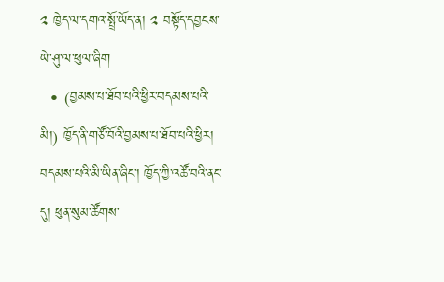༢ ཁྱེད་ལ་དགའ་སྤྲོ་ཡོད་ན། ༢ བསྟོད་དབྱངས་ཡེ་ཤུ་ལ་ཕུལ་ཞིག
  • (བྱམས་པ་ཐོབ་པའི་ཕྱིར་བདམས་པའི་མི།) ཁྱོད་ནི་གཙོ་བོའི་བྱམས་པ་ཐོབ་པའི་ཕྱིར། བདམས་པའི་མི་ཡིན་ཞིང་། ཁྱོད་ཀྱི་འཚོ་བའི་ནང་དུ། ཕུན་སུམ་ཚོགས་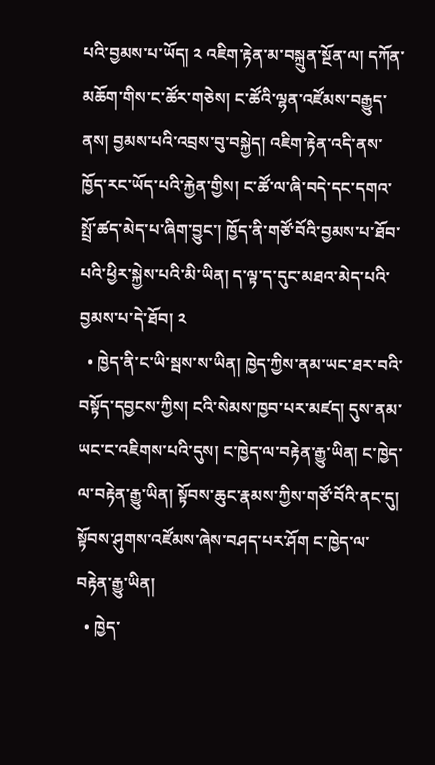པའི་བྱམས་པ་ཡོད། ༢ འཇིག་རྟེན་མ་བསྐྲུན་སྔོན་ལ། དཀོན་མཆོག་གིས་ང་ཚོར་གཅེས། ང་ཚོའི་ལྷན་འཛོམས་བརྒྱུད་ནས། བྱམས་པའི་འབྲས་བུ་བསྐྱེད། འཇིག་རྟེན་འདི་ནས་ཁྱོད་རང་ཡོད་པའི་རྐྱེན་གྱིས། ང་ཚོ་ལ་ཞི་བདེ་དང་དགའ་སྤྲོ་ཚད་མེད་པ་ཞིག་བྱུང་། ཁྱོད་ནི་གཙོ་བོའི་བྱམས་པ་ཐོབ་པའི་ཕྱིར་སྐྱེས་པའི་མི་ཡིན། ད་ལྟ་ད་དུང་མཐའ་མེད་པའི་བྱམས་པ་དེ་ཐོབ། ༢
  • ཁྱེད་ནི་ང་ཡི་སྦས་ས་ཡིན། ཁྱེད་ཀྱིས་ནམ་ཡང་ཐར་བའི་བསྟོད་དབྱངས་ཀྱིས། ངའི་སེམས་ཁྱབ་པར་མཛད། དུས་ནམ་ཡང་ང་འཇིགས་པའི་དུས། ང་ཁྱེད་ལ་བརྟེན་རྒྱུ་ཡིན། ང་ཁྱེད་ལ་བརྟེན་རྒྱུ་ཡིན། སྟོབས་ཆུང་རྣམས་ཀྱིས་གཙོ་བོའི་ནང་དུ། སྟོབས་ཤུགས་འཛོམས་ཞེས་བཤད་པར་ཤོག ང་ཁྱེད་ལ་བརྟེན་རྒྱུ་ཡིན།
  • ཁྱེད་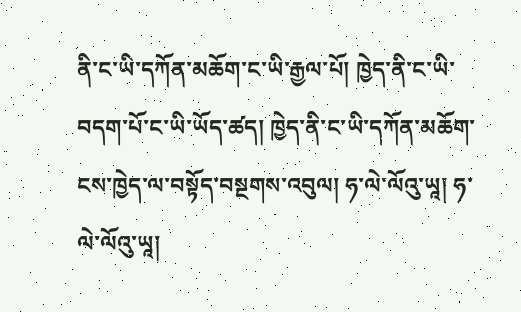ནི་ང་ཡི་དཀོན་མཆོག་ང་ཡི་རྒྱལ་པོ། ཁྱེད་ནི་ང་ཡི་བདག་པོ་ང་ཡི་ཡོད་ཚད། ཁྱེད་ནི་ང་ཡི་དཀོན་མཆོག་ངས་ཁྱེད་ལ་བསྟོད་བསྔགས་འབུལ། ཧ་ལེ་ལོའུ་ཡཱ། ཧ་ལེ་ལོའུ་ཡཱ།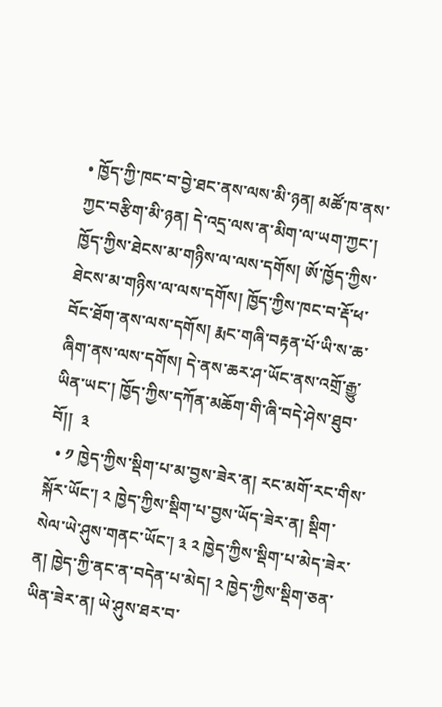• ཁྱོད་ཀྱི་ཁང་བ་བྱེ་ཐང་ནས་ལས་མི་ཉན། མཚོ་ཁ་ནས་ཀྱང་བརྩིག་མི་ཉན། དེ་འདྲ་ལས་ན་མིག་ལ་ཡག་ཀྱང་། ཁྱོད་ཀྱིས་ཐེངས་མ་གཉིས་ལ་ལས་དགོས། ཨོ་ཁྱོད་ཀྱིས་ཐེངས་མ་གཉིས་ལ་ལས་དགོས། ཁྱོད་ཀྱིས་ཁང་བ་རྡོ་ཕ་བོང་ཐོག་ནས་ལས་དགོས། རྨང་གཞི་བརྟན་པོ་ཡི་ས་ཆ་ཞིག་ནས་ལས་དགོས། དེ་ནས་ཆར་ཤ་ཡོང་ནས་འགྲོ་རྒྱུ་ཡིན་ཡང་། ཁྱོད་ཀྱིས་དཀོན་མཆོག་གི་ཞི་བདེ་ཤེས་ཐུབ་བོ།།  ༣
  • ༡ ཁྱེད་ཀྱིས་སྡིག་པ་མ་བྱས་ཟེར་ན། རང་མགོ་རང་གིས་སྐོར་ཡོང་། ༢ ཁྱེད་ཀྱིས་སྡིག་པ་བྱས་ཡོད་ཟེར་ན། སྡིག་སེལ་ཡེ་ཤུས་གནང་ཡོང་། ༣ ༢ ཁྱེད་ཀྱིས་སྡིག་པ་མེད་ཟེར་ན། ཁྱེད་ཀྱི་ནང་ན་བདེན་པ་མེད། ༢ ཁྱེད་ཀྱིས་སྡིག་ཅན་ཡིན་ཟེར་ན། ཡེ་ཤུས་ཐར་བ་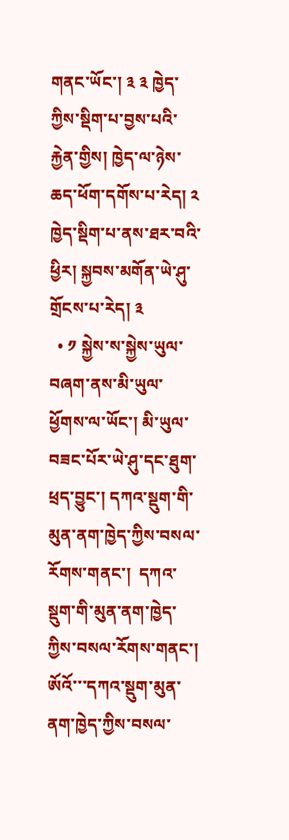གནང་ཡོང་། ༣ ༣ ཁྱེད་ཀྱིས་སྡིག་པ་བྱས་པའི་རྐྱེན་གྱིས། ཁྱེད་ལ་ཉེས་ཆད་ཕོག་དགོས་པ་རེད། ༢ ཁྱེད་སྡིག་པ་ནས་ཐར་བའི་ཕྱིར། སྐྱབས་མགོན་ཡེ་ཤུ་གྲོངས་པ་རེད། ༣
  • ༡ སྐྱེས་ས་སྐྱེས་ཡུལ་བཞག་ནས་མི་ཡུལ་ཕྱོགས་ལ་ཡོང་། མི་ཡུལ་བཟང་པོར་ཡེ་ཤུ་དང་ཐུག་ཕྲད་བྱུང་། དཀའ་སྡུག་གི་མུན་ནག་ཁྱེད་ཀྱིས་བསལ་རོགས་གནང་།  དཀའ་སྡུག་གི་མུན་ནག་ཁྱེད་ཀྱིས་བསལ་རོགས་གནང་། ཨོའོ་་་དཀའ་སྡུག་མུན་ནག་ཁྱེད་ཀྱིས་བསལ་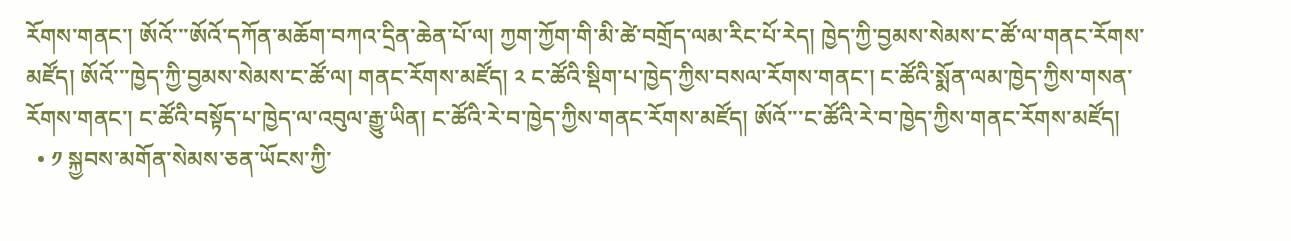རོགས་གནང་། ཨོའོ་་་ཨོའོ་དཀོན་མཆོག་བཀའ་དྲིན་ཆེན་པོ་ལ། ཀྱག་ཀྱོག་གི་མི་ཚེ་བགྲོད་ལམ་རིང་པོ་རེད། ཁྱེད་ཀྱི་བྱམས་སེམས་ང་ཚོ་ལ་གནང་རོགས་མཛོད། ཨོའོ་་་ཁྱེད་ཀྱི་བྱམས་སེམས་ང་ཚོ་ལ། གནང་རོགས་མཛོད། ༢ ང་ཚོའི་སྡིག་པ་ཁྱེད་ཀྱིས་བསལ་རོགས་གནང་། ང་ཚོའི་སྨོན་ལམ་ཁྱེད་ཀྱིས་གསན་རོགས་གནང་། ང་ཚོའི་བསྟོད་པ་ཁྱེད་ལ་འབུལ་རྒྱུ་ཡིན། ང་ཚོའི་རེ་བ་ཁྱེད་ཀྱིས་གནང་རོགས་མཛོད། ཨོའོ་་་ང་ཚོའི་རེ་བ་ཁྱེད་ཀྱིས་གནང་རོགས་མཛོད།
  • ༡ སྐྱབས་མགོན་སེམས་ཅན་ཡོངས་ཀྱི་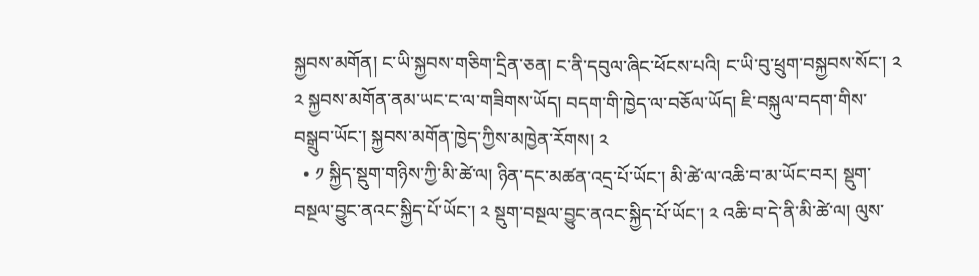སྐྱབས་མགོན། ང་ཡི་སྐྱབས་གཅིག་དྲིན་ཅན། ང་ནི་དབུལ་ཞིང་ཕོངས་པའི། ང་ཡི་བུ་ཕྲུག་བསྐྱབས་སོང་། ༢ ༢ སྐྱབས་མགོན་ནམ་ཡང་ང་ལ་གཟིགས་ཡོད། བདག་གི་ཁྱེད་ལ་བཅོལ་ཡོད། ཇི་བསྐུལ་བདག་གིས་བསྒྲུབ་ཡོང་། སྐྱབས་མགོན་ཁྱེད་ཀྱིས་མཁྱེན་རོགས། ༢
  • ༡ སྐྱིད་སྡུག་གཉིས་ཀྱི་མི་ཚེ་ལ། ཉིན་དང་མཚན་འདྲ་པོ་ཡོང་། མི་ཚེ་ལ་འཆི་བ་མ་ཡོང་བར། སྡུག་བསྔལ་བྱུང་ནའང་སྐྱིད་པོ་ཡོང་། ༢ སྡུག་བསྔལ་བྱུང་ནའང་སྐྱིད་པོ་ཡོང་། ༢ འཆི་བ་དེ་ནི་མི་ཚེ་ལ། ལུས་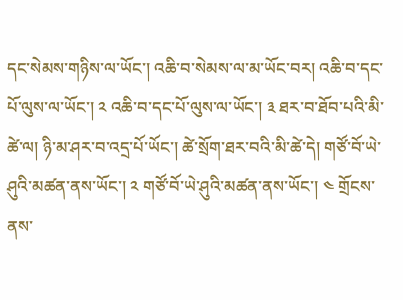དང་སེམས་གཉིས་ལ་ཡོང་། འཆི་བ་སེམས་ལ་མ་ཡོང་བར། འཆི་བ་དང་པོ་ལུས་ལ་ཡོང་། ༢ འཆི་བ་དང་པོ་ལུས་ལ་ཡོང་། ༣ ཐར་བ་ཐོབ་པའི་མི་ཚེ་ལ། ཉི་མ་ཤར་བ་འདྲ་པོ་ཡོང་། ཚེ་སྲོག་ཐར་བའི་མི་ཚེ་དེ། གཙོ་བོ་ཡེ་ཤུའི་མཚན་ནས་ཡོང་། ༢ གཙོ་བོ་ཡེ་ཤུའི་མཚན་ནས་ཡོང་། ༤ གྲོངས་ནས་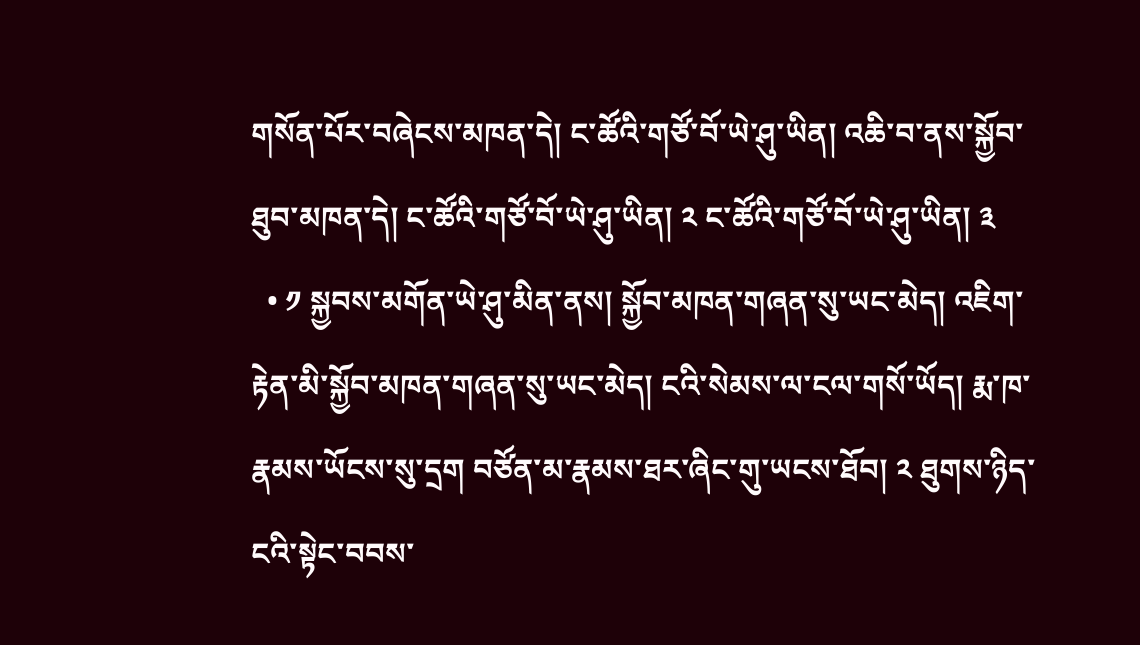གསོན་པོར་བཞེངས་མཁན་དེ། ང་ཚོའི་གཙོ་བོ་ཡེ་ཤུ་ཡིན། འཆི་བ་ནས་སྐྱོབ་ཐུབ་མཁན་དེ། ང་ཚོའི་གཙོ་བོ་ཡེ་ཤུ་ཡིན། ༢ ང་ཚོའི་གཙོ་བོ་ཡེ་ཤུ་ཡིན། ༣
  • ༡ སྐྱབས་མགོན་ཡེ་ཤུ་མིན་ནས། སྐྱོབ་མཁན་གཞན་སུ་ཡང་མེད། འཇིག་རྟེན་མི་སྐྱོབ་མཁན་གཞན་སུ་ཡང་མེད། ངའི་སེམས་ལ་ངལ་གསོ་ཡོད། རྨ་ཁ་རྣམས་ཡོངས་སུ་དྲག བཙོན་མ་རྣམས་ཐར་ཞིང་གུ་ཡངས་ཐོབ། ༢ ཐུགས་ཉིད་ངའི་སྟེང་བབས་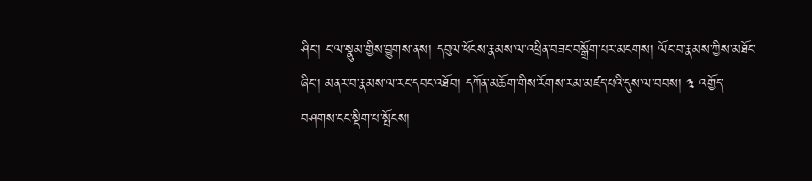ཤིང་། ང་ལ་སྣུམ་གྱིས་བྱུགས་ནས། དབུལ་ཕོངས་རྣམས་ལ་འཕྲིན་བཟང་བསྒྲོག་པར་མངགས། ལོང་བ་རྣམས་ཀྱིས་མཐོང་ཞིང་། མནར་བ་རྣམས་ལ་རང་དབང་འཐོབ། དཀོན་མཆོག་གིས་རོགས་རམ་མཛད་པའི་དུས་ལ་བབས། ༣ འགྱོད་བཤགས་ངང་སྡིག་པ་སྤོངས།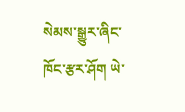སེམས་སྒྱུར་ཞིང་ཁོང་རྩར་ཤོག ཡེ་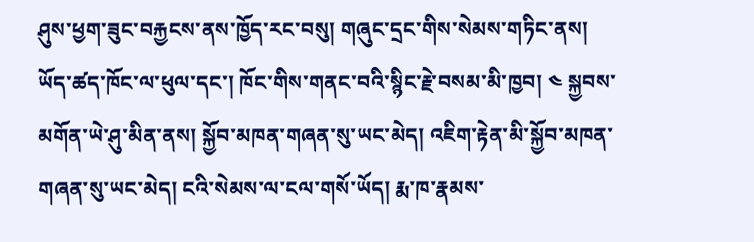ཤུས་ཕྱག་ཟུང་བརྐྱངས་ནས་ཁྱོད་རང་བསུ། གཞུང་དྲང་གིས་སེམས་གཏིང་ནས། ཡོད་ཚད་ཁོང་ལ་ཕུལ་དང་། ཁོང་གིས་གནང་བའི་སྙིང་རྗེ་བསམ་མི་ཁྱབ། ༤ སྐྱབས་མགོན་ཡེ་ཤུ་མིན་ནས། སྐྱོབ་མཁན་གཞན་སུ་ཡང་མེད། འཇིག་རྟེན་མི་སྐྱོབ་མཁན་གཞན་སུ་ཡང་མེད། ངའི་སེམས་ལ་ངལ་གསོ་ཡོད། རྨ་ཁ་རྣམས་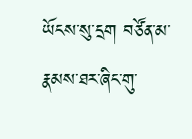ཡོངས་སུ་དྲག བཙོན་མ་རྣམས་ཐར་ཞིང་གུ་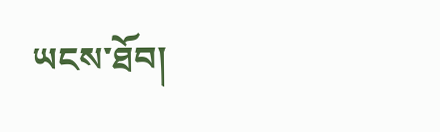ཡངས་ཐོབ།